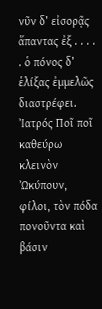νῦν δ’ εἰσορᾷς ἅπαντας ἐξ . . . . . ὁ πόνος δ’ ἑλίξας ἐμμελῶς διαστρέφει. Ἰατρός Ποῖ ποῖ καθεύρω κλεινὸν Ὠκύπουν, φίλοι, τὸν πόδα πονοῦντα καὶ βάσιν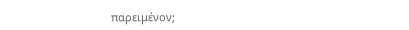παρειμένον;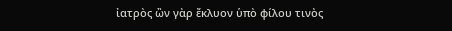ἰατρὸς ὢν γὰρ ἔκλυον ὑπὸ φίλου τινὸς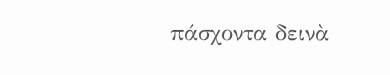πάσχοντα δεινὰ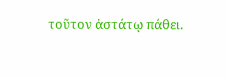τοῦτον ἀστάτῳ πάθει.